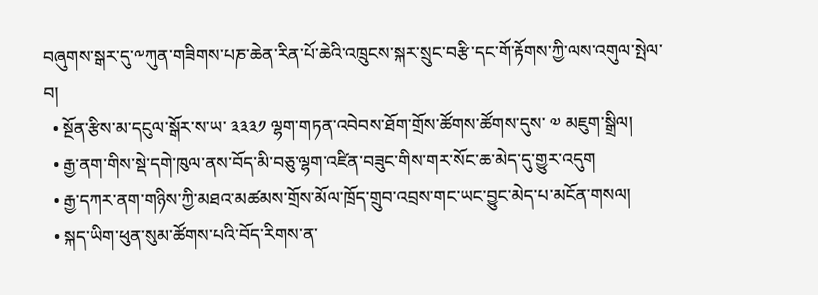བཞུགས་སྒར་དུ་༸ཀུན་གཟིགས་པཎ་ཆེན་རིན་པོ་ཆེའི་འཁྲུངས་སྐར་སྲུང་བརྩི་དང་གོ་རྟོགས་ཀྱི་ལས་འགུལ་སྤེལ་བ།
  • སྔོན་རྩིས་མ་དངུལ་སྒོར་ས་ཡ་ ༣༣༣༡ ལྷག་གཏན་འབེབས་ཐོག་གྲོས་ཚོགས་ཚོགས་དུས་ ༧ མཇུག་སྒྲིལ།
  • རྒྱ་ནག་གིས་སྡེ་དགེ་ཁུལ་ནས་བོད་མི་བཅུ་ལྷག་འཛིན་བཟུང་གིས་གར་སོང་ཆ་མེད་དུ་གྱུར་འདུག
  • རྒྱ་དཀར་ནག་གཉིས་ཀྱི་མཐའ་མཚམས་གྲོས་མོལ་ཁྲོད་གྲུབ་འབྲས་གང་ཡང་བྱུང་མེད་པ་མངོན་གསལ།
  • སྐད་ཡིག་ཕུན་སུམ་ཚོགས་པའི་བོད་རིགས་ན་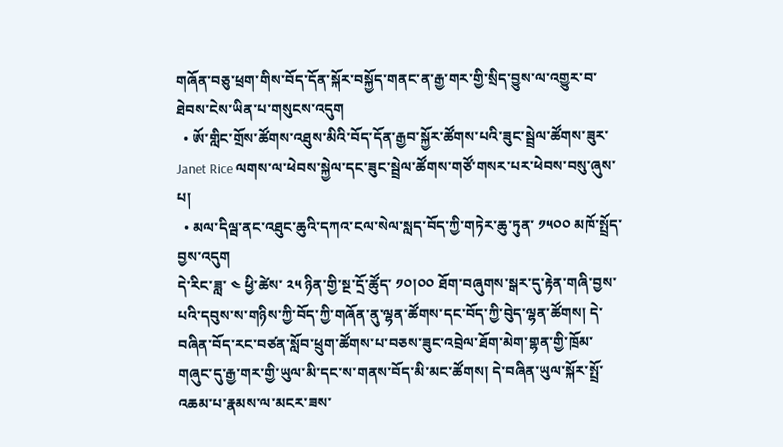གཞོན་བཅུ་ཕྲག་གིས་བོད་དོན་སྐོར་བསྐྱོད་གནང་ན་རྒྱ་གར་གྱི་སྲིད་བྱུས་ལ་འགྱུར་བ་ཐེབས་ངེས་ཡིན་པ་གསུངས་འདུག
  • ཨོ་གླིང་གྲོས་ཚོགས་འཐུས་མིའི་བོད་དོན་རྒྱབ་སྐྱོར་ཚོགས་པའི་ཟུང་སྦྲེལ་ཚོགས་ཟུར་ Janet Rice ལགས་ལ་ཕེབས་སྐྱེལ་དང་ཟུང་སྦྲེལ་ཚོགས་གཙོ་གསར་པར་ཕེབས་བསུ་ཞུས་པ།
  • མལ་དིལྦ་ནང་འཐུང་ཆུའི་དཀའ་ངལ་སེལ་སླད་བོད་ཀྱི་གཏེར་ཆུ་ཏུན་ ༡༥༠༠ མཁོ་སྤྲོད་བྱས་འདུག
དེ་རིང་ཟླ་ ༤ ཕྱི་ཚེས་ ༢༥ ཉིན་གྱི་སྔ་དྲོ་ཚོུད་ ༡༠།༠༠ ཐོག་བཞུགས་སྒར་དུ་རྟེན་གཞི་བྱས་པའི་དབུས་ས་གཉིས་ཀྱི་བོད་ཀྱི་གཞོན་ནུ་ལྷན་ཚོགས་དང་བོད་ཀྱི་བེུད་ལྷན་ཚོགས། དེ་བཞིན་བོད་རང་བཙན་སློབ་ཕྲུག་ཚོགས་པ་བཅས་ཟུང་འབྲེལ་ཐོག་མེག་གྷན་གྱི་ཁྲོམ་གཞུང་དུ་རྒྱ་གར་གྱི་ཡུལ་མི་དང་ས་གནས་བོད་མི་མང་ཚོགས། དེ་བཞིན་ཡུལ་སྐོར་སྤྲོ་འཆམ་པ་རྣམས་ལ་མངར་ཟས་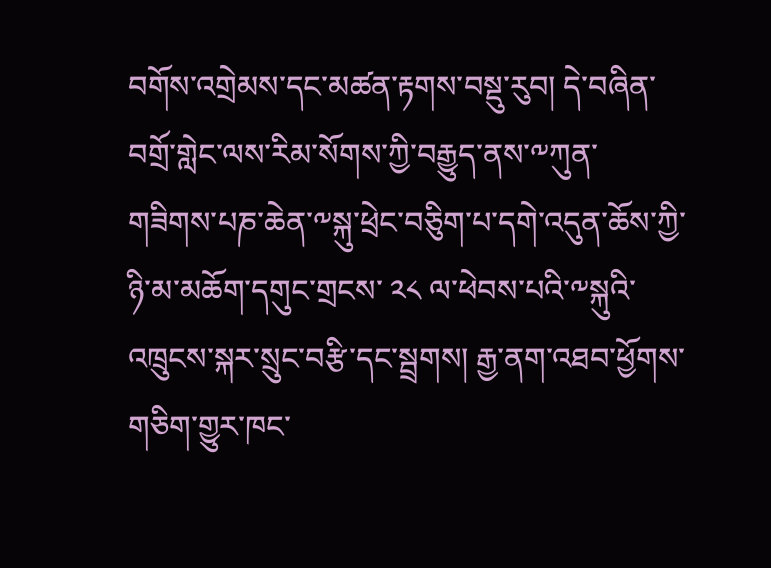བགོས་འགྲེམས་དང་མཚན་རྟགས་བསྡུ་རུབ། དེ་བཞིན་བགྲོ་གླེང་ལས་རིམ་སོགས་ཀྱི་བརྒྱུད་ནས་༸ཀུན་གཟིགས་པཎ་ཆེན་༸སྐུ་ཕྲེང་བཅིུག་པ་དགེ་འདུན་ཆོས་ཀྱི་ཉི་མ་མཆོག་དགུང་གྲངས་ ༢༨ ལ་ཕེབས་པའི་༸སྐུའི་འཁྲུངས་སྐར་སྲུང་བརྩི་དང་སྦྲགས། རྒྱ་ནག་འཐབ་ཕྱོགས་གཅིག་གྱུར་ཁང་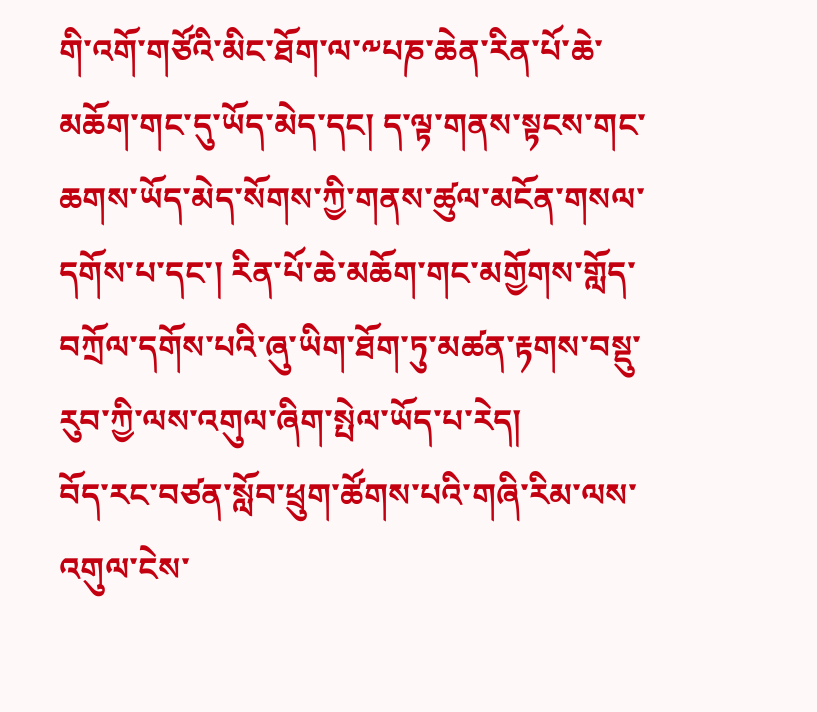གི་འགོ་གཙོའི་མིང་ཐོག་ལ་༸པཎ་ཆེན་རིན་པོ་ཆེ་མཆོག་གང་དུ་ཡོད་མེད་དང། ད་ལྟ་གནས་སྟངས་གང་ཆགས་ཡོད་མེད་སོགས་ཀྱི་གནས་ཚུལ་མངོན་གསལ་དགོས་པ་དང་། རིན་པོ་ཆེ་མཆོག་གང་མགྱོགས་གློད་བཀྲོལ་དགོས་པའི་ཞུ་ཡིག་ཐོག་ཏུ་མཚན་རྟགས་བསྡུ་རུབ་ཀྱི་ལས་འགུལ་ཞིག་སྤེལ་ཡོད་པ་རེད།
བོད་རང་བཙན་སློབ་ཕྲུག་ཚོགས་པའི་གཞི་རིམ་ལས་འགུལ་ངེས་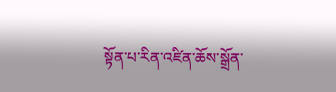སྟོན་པ་རིན་འཛིན་ཆོས་སྒྲོན་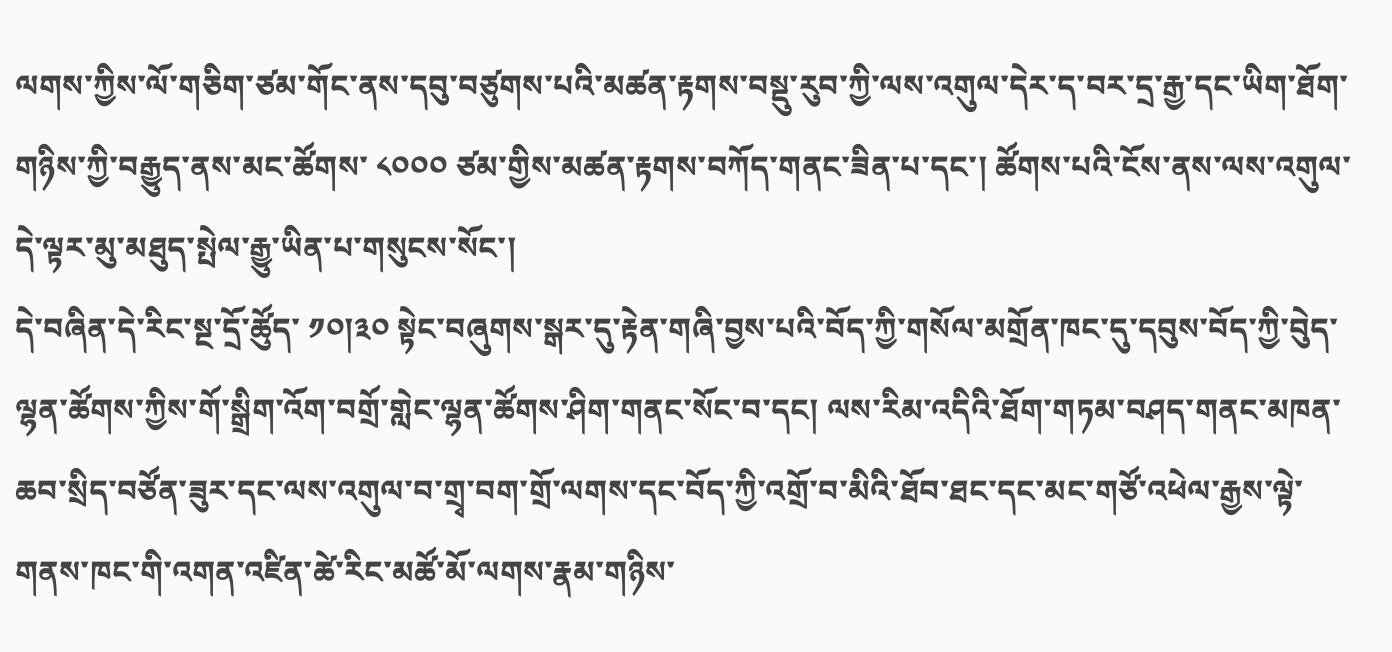ལགས་ཀྱིས་ལོ་གཅིག་ཙམ་གོང་ནས་དབུ་བཙུགས་པའི་མཚན་རྟགས་བསྡུ་རུབ་ཀྱི་ལས་འགུལ་དེར་ད་བར་དྲ་རྒྱ་དང་ཡིག་ཐོག་གཉིས་ཀྱི་བརྒྱུད་ནས་མང་ཚོགས་ ༨༠༠༠ ཙམ་གྱིས་མཚན་རྟགས་བཀོད་གནང་ཟིན་པ་དང་། ཚོགས་པའི་ངོས་ནས་ལས་འགུལ་དེ་ལྟར་མུ་མཐུད་སྤེལ་རྒྱུ་ཡིན་པ་གསུངས་སོང་།
དེ་བཞིན་དེ་རིང་སྔ་དྲོ་ཚོུད་ ༡༠།༣༠ སྟེང་བཞུགས་སྒར་དུ་རྟེན་གཞི་བྱས་པའི་བོད་ཀྱི་གསོལ་མགྲོན་ཁང་དུ་དབུས་བོད་ཀྱི་བེུད་ལྷན་ཚོགས་ཀྱིས་གོ་སྒྲིག་འོག་བགྲོ་གླེང་ལྷན་ཚོགས་ཤིག་གནང་སོང་བ་དང། ལས་རིམ་འདིའི་ཐོག་གཏམ་བཤད་གནང་མཁན་ཆབ་སྲིད་བཙོན་ཟུར་དང་ལས་འགུལ་བ་གྲྭ་བག་གྲོ་ལགས་དང་བོད་ཀྱི་འགྲོ་བ་མིའི་ཐོབ་ཐང་དང་མང་གཙོ་འཕེལ་རྒྱས་ལྟེ་གནས་ཁང་གི་འགན་འཛིན་ཚེ་རིང་མཚོ་མོ་ལགས་རྣམ་གཉིས་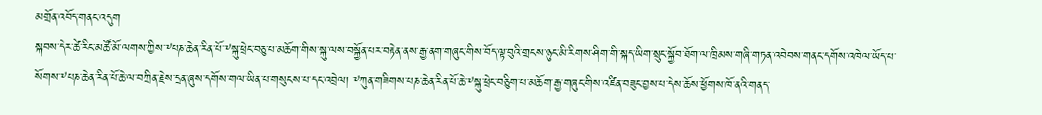མགྲོན་འབོད་གནང་འདུག
སྐབས་དེར་ཚེ་རིང་མཚོ་མོ་ལགས་ཀྱིས་༸པཎ་ཆེན་རིན་པོ་༸སྐུ་ཕྲེང་བཅུ་པ་མཆོག་གིས་སྐུ་ལས་བསྐྱོན་པར་བརྟེན་ནས་རྒྱ་ནག་གཞུང་གིས་བོད་ལྟ་བུའི་གྲངས་ཉུང་མི་རིགས་ཤིག་གི་སྐད་ཡིག་སྲུང་སྐྱོབ་ཐོག་ལ་ཁྲིམས་གཞི་གཏན་འབེབས་གནང་དགོས་འཁེལ་ཡོད་པ་སོགས་༸པཎ་ཆེན་རིན་པོ་ཆེ་ལ་བཀྲིན་རྗེས་དྲན་ཞུས་དགོས་གལ་ཡིན་པ་གསུངས་པ་དང་འབྲེལ། ༸ཀུན་གཟིགས་པཎ་ཆེན་རིན་པོ་ཆེ་༸སྐུ་ཕྲེང་བཅིུག་པ་མཆོག་རྒྱ་གཞུང་གིས་འཛིན་བཟུང་བྱས་པ་དེས་ཆོས་ཕྱོགས་ཁོ་ནའི་གནད་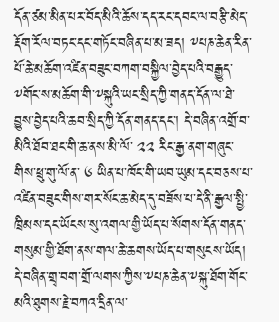དོན་ཙམ་མིན་པར་བོད་མིའི་ཆོས་དད་རང་དབང་ལ་བརྩི་མེད་རྡོག་རོལ་བཏང་དང་གཏོང་བཞིན་པ་མ་ཟད། ༸པཎ་ཆེན་རིན་པོ་ཆེ་མཆོག་འཛིན་བཟུང་བཀག་བསྐྱིལ་བྱེད་པའི་བརྒྱུད་༸གོང་ས་མཆོག་གི་༸སྐུའི་ཡང་སྲིད་ཀྱི་གནད་དོན་ལ་ཐེ་བྱུས་བྱེད་པའི་ཆབ་སྲིད་ཀྱི་དོན་གནད་དང་། དེ་བཞིན་འགྲོ་བ་མིའི་ཐོབ་ཐང་གི་ཆ་ནས་མི་ལོ་ ༢༢ རིང་རྒྱ་ནག་གཞུང་གིས་ཕྲུ་གུ་ལོ་ན་ ༦ ཡིན་པ་ཁོང་གི་ཡབ་ཡུམ་དང་བཅས་པ་འཛིན་བཟུང་གིས་གར་སོང་ཆ་མེད་དུ་བཟོས་པ་དེ་ནི་རྒྱལ་སྤྱི་ཁྲིམས་དང་ཡོངས་སུ་འགལ་གྱི་ཡོད་པ་སོགས་དོན་གནད་གསུམ་གྱི་ཐོག་ནས་གལ་ཆེ་ཆགས་ཡོད་པ་གསུངས་ཡོད།
དེ་བཞིན་གྲྭ་བག་གྲོ་ལགས་ཀྱིས་༸པཎ་ཆེན་༸སྐུ་ཐོག་གོང་མའི་ཐུགས་རྗེ་བཀའ་དྲིན་ལ་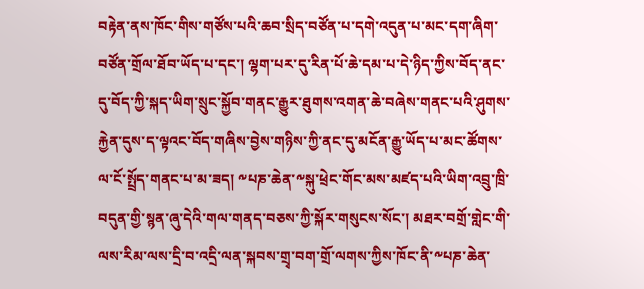བརྟེན་ནས་ཁོང་གིས་གཙོས་པའི་ཆབ་སྲིད་བཙོན་པ་དགེ་འདུན་པ་མང་དག་ཞིག་བཙོན་གྲོལ་ཐོབ་ཡོད་པ་དང་། ལྷག་པར་དུ་རིན་པོ་ཆེ་དམ་པ་དེ་ཉིད་ཀྱིས་བོད་ནང་དུ་བོད་ཀྱི་སྐད་ཡིག་སྲུང་སྐྱོབ་གནང་རྒྱུར་ཐུགས་འགན་ཆེ་བཞེས་གནང་པའི་ཤུགས་རྐྱེན་དུས་ད་ལྟའང་བོད་གཞིས་བྱེས་གཉིས་ཀྱི་ནང་དུ་མངོན་རྒྱུ་ཡོད་པ་མང་ཚོགས་ལ་ངོ་སྤྲོད་གནང་པ་མ་ཟད། ༸པཎ་ཆེན་༸སྐུ་ཕྲེང་གོང་མས་མཛད་པའི་ཡིག་འབྲུ་ཁྲི་བདུན་གྱི་སྙན་ཞུ་དེའི་གལ་གནད་བཅས་ཀྱི་སྐོར་གསུངས་སོང་། མཐར་བགྲོ་གླེང་གི་ལས་རིམ་ལས་དྲི་བ་འདྲི་ལན་སྐབས་གྲྭ་བག་གྲོ་ལགས་ཀྱིས་ཁོང་ནི་༸པཎ་ཆེན་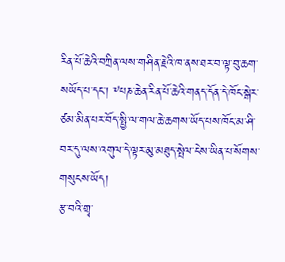རིན་པོ་ཆེའི་བཀྲིན་ལས་གཤིན་རྗེའི་ཁ་ནས་ཐར་བ་ལྟ་བུ་ཆག་སཡོད་པ་དང་། ༸པཎ་ཆེན་རིན་པོ་ཆེའི་གནད་དོན་དེ་ཁོང་སྒེར་ཙམ་མིན་པར་བོད་སྤྱི་ལ་གལ་ཆེ་ཆགས་ཡོད་པས་ཁོང་མ་ཤི་བར་དུ་ལས་འགུལ་དེ་ལྟར་མུ་མཐུད་སྤེལ་ངེས་ཡིན་པ་སོགས་གསུངས་ཡོད།
རྩ་བའི་གྲྭ་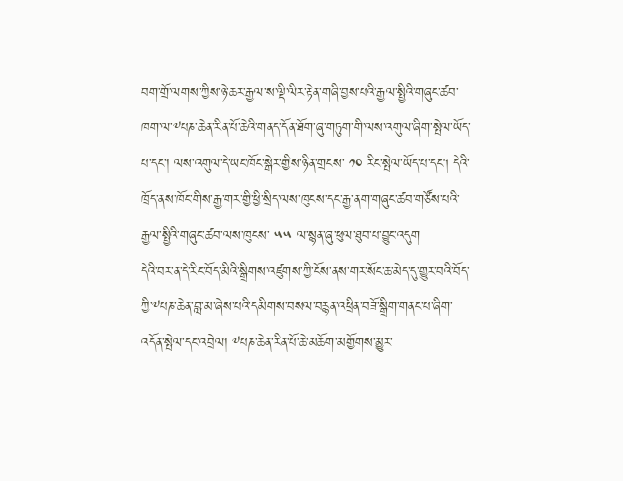བག་གྲོ་ལགས་ཀྱིས་ཉེ་ཆར་རྒྱལ་ས་ལྡི་ལིར་རྟེན་གཞི་བྱས་པའི་རྒྱལ་སྤྱིའི་གཞུང་ཚབ་ཁག་ལ་༸པཎ་ཆེན་རིན་པོ་ཆེའི་གནད་དོན་ཐོག་ཞུ་གཏུག་གི་ལས་འགུལ་ཞིག་སྤེལ་ཡོད་པ་དང་། ལས་འགུལ་དེ་ཡང་ཁོང་སྒེར་གྱིས་ཉིན་གྲངས་ ༡༠ རིང་སྤེལ་ཡོད་པ་དང། དེའི་ཁྲོད་ནས་ཁོང་གིས་རྒྱ་གར་གྱི་ཕྱི་སྲིད་ལས་ཁུངས་དང་རྒྱ་ནག་གཞུང་ཚབ་གཙོས་པའི་རྒྱལ་སྤྱིའི་གཞུང་ཚབ་ལས་ཁུངས་ ༥༥ ལ་སྙན་ཞུ་ཕུལ་ཐུབ་པ་བྱུང་འདུག
དེའི་བར་ན་དེ་རིང་བོད་མིའི་སྒྲིགས་འཛུགས་ཀྱི་ངོས་ནས་གར་སོང་ཆ་མེད་དུ་གྱུར་བའི་བོད་ཀྱི་༸པཎ་ཆེན་བླ་མ་ཞེས་པའི་དམིགས་བསལ་བརྙན་འཕྲིན་བཟོ་སྒྲིག་གནང་པ་ཞིག་འདོན་སྤེལ་དང་འབྲེལ། ༸པཎ་ཆེན་རིན་པོ་ཆེ་མཆོག་མགྱོགས་མྱུར་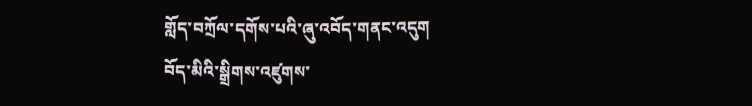གློད་བཀྲོལ་དགོས་པའི་ཞུ་འབོད་གནང་འདུག
བོད་མིའི་སྒྲིགས་འཛུགས་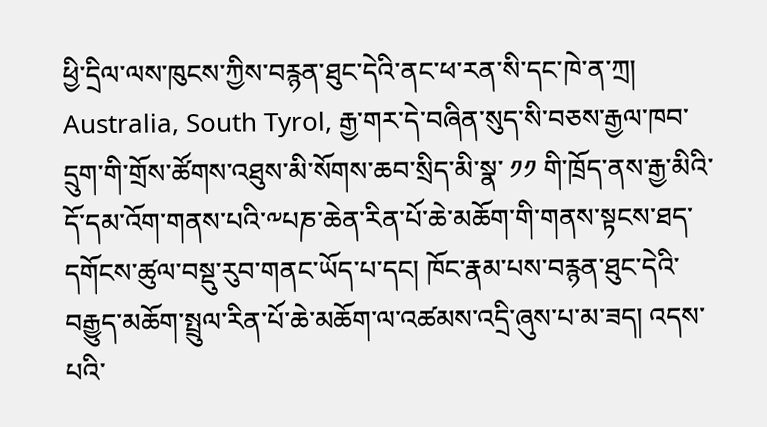ཕྱི་དྲིལ་ལས་ཁུངས་ཀྱིས་བརྙན་ཐུང་དེའི་ནང་ཕ་རན་སི་དང་ཁེ་ན་ཀྲ། Australia, South Tyrol, རྒྱ་གར་དེ་བཞིན་སུད་སི་བཅས་རྒྱལ་ཁབ་དྲུག་གི་གྲོས་ཚོགས་འཐུས་མི་སོགས་ཆབ་སྲིད་མི་སྣ་ ༡༡ གི་ཁྲོད་ནས་རྒྱ་མིའི་དོ་དམ་འོག་གནས་པའི་༸པཎ་ཆེན་རིན་པོ་ཆེ་མཆོག་གི་གནས་སྟངས་ཐད་དགོངས་ཚུལ་བསྡུ་རུབ་གནང་ཡོད་པ་དང། ཁོང་རྣམ་པས་བརྙན་ཐུང་དེའི་བརྒྱུད་མཆོག་སྤྲུལ་རིན་པོ་ཆེ་མཆོག་ལ་འཚམས་འདྲི་ཞུས་པ་མ་ཟད། འདས་པའི་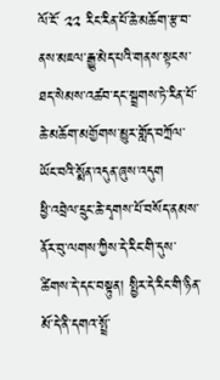ལོ་ངོ་ ༢༢ རིང་རིན་པོ་ཆེ་མཆོག་རྩ་བ་ནས་མཇལ་རྒྱུ་མེད་པའི་གནས་སྟངས་ཐད་སེམས་འཚབ་དང་སྦྲགས་ཏེ་རིན་པོ་ཆེ་མཆོག་མགྱོགས་མྱུར་གློད་བཀྲོལ་ཡོང་བའི་སྨོན་འདུན་ཞུས་འདུག
ཕྱི་འབྲེལ་དྲུང་ཆེ་དྭགས་པོ་བསོད་ནམས་ནོར་བུ་ལགས་ཀྱིས་དེ་རིང་གི་དུས་ཚིགས་དེ་དང་བསྟུན། སྤྱིར་དེ་རིང་གི་ཉིན་མོ་དེ་ནི་དགའ་སྤྲོ་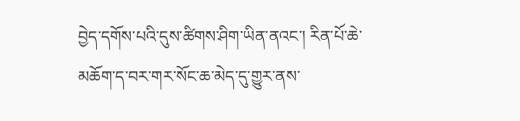བྱེད་དགོས་པའི་དུས་ཚིགས་ཤིག་ཡིན་ནའང་། རིན་པོ་ཆེ་མཆོག་ད་བར་གར་སོང་ཆ་མེད་དུ་གྱུར་ནས་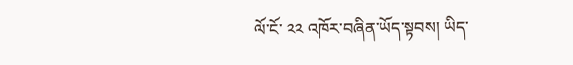ལོ་ངོ་ ༢༢ འཁོར་བཞིན་ཡོད་སྟབས། ཡིད་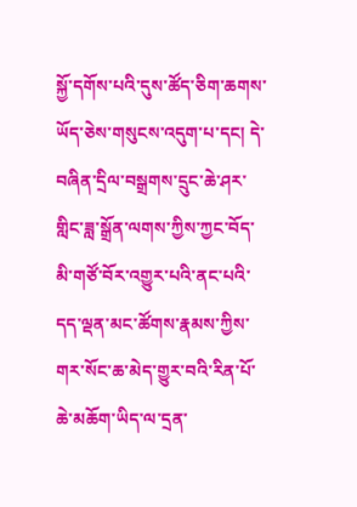སྐྱོ་དགོས་པའི་དུས་ཚོད་ཅིག་ཆགས་ཡོད་ཅེས་གསུངས་འདུག་པ་དང། དེ་བཞིན་དྲིལ་བསྒྲགས་དྲུང་ཆེ་ཤར་གླིང་ཟླ་སྒྲོན་ལགས་ཀྱིས་ཀྱང་བོད་མི་གཙོ་བོར་འགྱུར་པའི་ནང་པའི་དད་ལྡན་མང་ཚོགས་རྣམས་ཀྱིས་གར་སོང་ཆ་མེད་གྱུར་བའི་རིན་པོ་ཆེ་མཆོག་ཡིད་ལ་དྲན་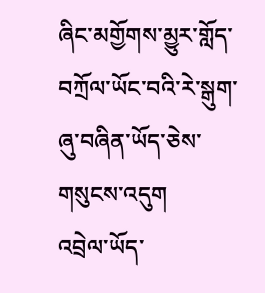ཞིང་མགྱོགས་མྱུར་གློད་བཀྲོལ་ཡོང་བའི་རེ་སྒུག་ཞུ་བཞིན་ཡོད་ཅེས་གསུངས་འདུག
འབྲེལ་ཡོད་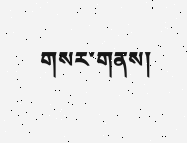གསར་གནས།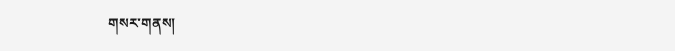གསར་གནས།